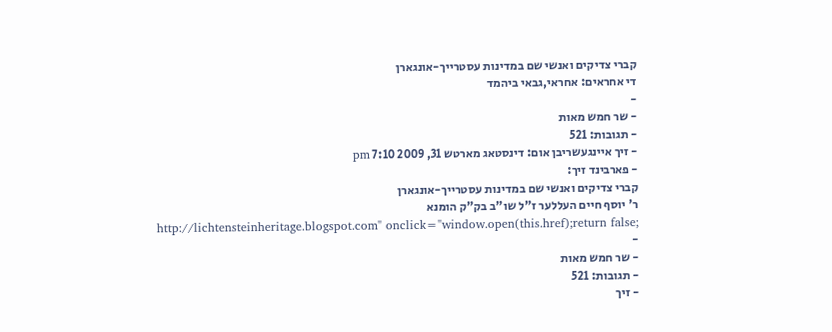קברי צדיקים ואנשי שם במדינות עסטרייך-אונגארן
די אחראים: אחראי,גבאי ביהמד
-
- שר חמש מאות
- תגובות: 521
- זיך איינגעשריבן אום: דינסטאג מארטש 31, 2009 7:10 pm
- פארבינד זיך:
קברי צדיקים ואנשי שם במדינות עסטרייך-אונגארן
ר' יוסף חיים העללער ז"ל שו"ב בק"ק הומנא
http://lichtensteinheritage.blogspot.com" onclick="window.open(this.href);return false;
-
- שר חמש מאות
- תגובות: 521
- זיך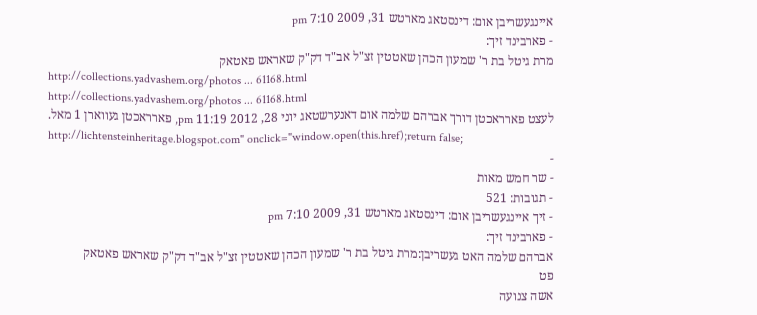איינגעשריבן אום: דינסטאג מארטש 31, 2009 7:10 pm
- פארבינד זיך:
מרת גיטל בת ר' שמעון הכהן שאטטין זצ"ל אב"ד דק"ק שאראש פאטאק
http://collections.yadvashem.org/photos ... 61168.html
http://collections.yadvashem.org/photos ... 61168.html
לעצט פארראכטן דורך אברהם שלמה אום דאנערשטאג יוני 28, 2012 11:19 pm, פארראכטן געווארן 1 מאל.
http://lichtensteinheritage.blogspot.com" onclick="window.open(this.href);return false;
-
- שר חמש מאות
- תגובות: 521
- זיך איינגעשריבן אום: דינסטאג מארטש 31, 2009 7:10 pm
- פארבינד זיך:
אברהם שלמה האט געשריבן:מרת גיטל בת ר' שמעון הכהן שאטטין זצ"ל אב"ד דק"ק שאראש פאטאק
פט
אשה צנועה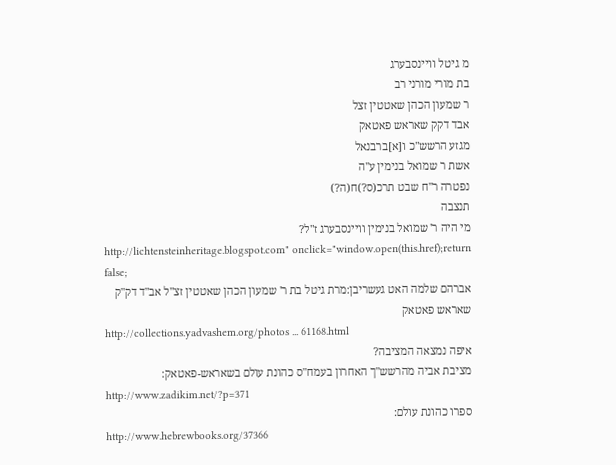מ גיטל וויינסבערג
בת מורי מורני רב
ר שמעון הכהן שאטטין זצל
אבד דקק שאראש פאטאק
מגזע הרשש"כ ו[א]ברבנאל
אשת ר שמואל בנימין ע''ה
נפטרה ר''ח שבט תרכ(ס?)ח(ה?)
תנצבה
מי היה ר' שמואל בנימין וויינסבערג ז"ל?
http://lichtensteinheritage.blogspot.com" onclick="window.open(this.href);return false;
אברהם שלמה האט געשריבן:מרת גיטל בת ר' שמעון הכהן שאטטין זצ"ל אב"ד דק"ק שאראש פאטאק
http://collections.yadvashem.org/photos ... 61168.html
איפה נמצאה המציבה?
מציבת אביה מהרשש"ך האחרון בעמח"ס כהונת עולם בשאראש-פאטאק:
http://www.zadikim.net/?p=371
ספרו כהונת עולם:
http://www.hebrewbooks.org/37366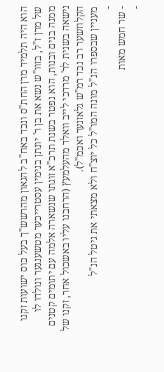הוא היה תלמיד מרן החת"ס ונכד באח"ב להגאון מהרשש"ך בעל כוס ישועות זקנו של מרן ז"ל, בזוו"ש נשא את בן ר' יונתן בנימין עסטרייכער מטשענגער ונולדו לו ממנה בנים ובנות, הוא נפטר בשנת תרכ"א זוגתו שנשארה אלמה עם יתומים קטנים נישאה בשנית לר' מרדכי לייב וואלד מהעלמעץ (הרחבנו עליו באשכול אחר, זקנו של הקלוזשער רב נכד רמ"ש גלאזנער ואכמ"ל).
מעניין שבספרו הנ"ל מונה המו"ל כל יוצ"ח ולא מצאתי את גיטל הנ"ל
-
- שר חמש מאות
-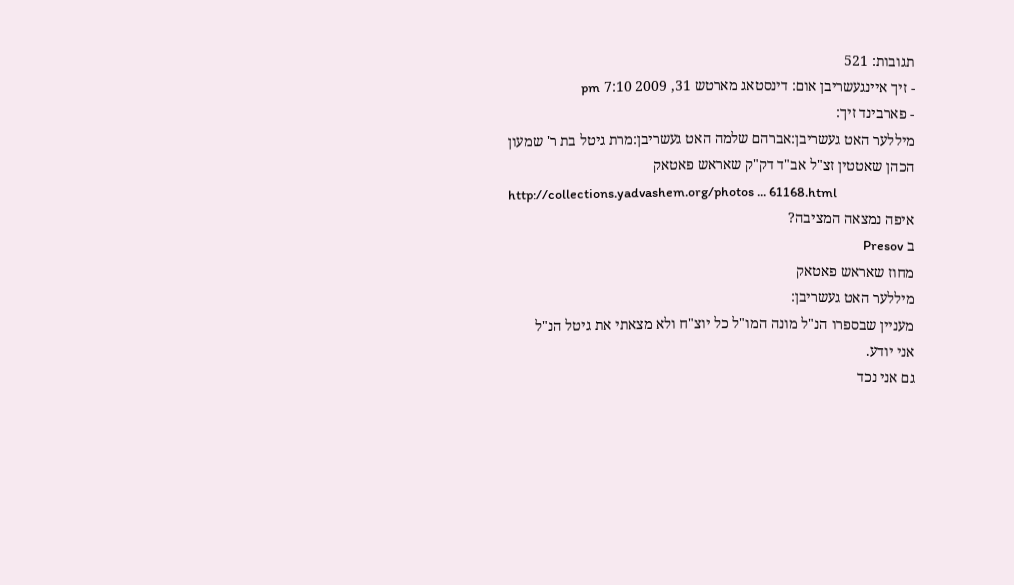תגובות: 521
- זיך איינגעשריבן אום: דינסטאג מארטש 31, 2009 7:10 pm
- פארבינד זיך:
מיללער האט געשריבן:אברהם שלמה האט געשריבן:מרת גיטל בת ר' שמעון הכהן שאטטין זצ"ל אב"ד דק"ק שאראש פאטאק
http://collections.yadvashem.org/photos ... 61168.html
איפה נמצאה המציבה?
ב Presov
מחוז שאראש פאטאק
מיללער האט געשריבן:
מעניין שבספרו הנ"ל מונה המו"ל כל יוצ"ח ולא מצאתי את גיטל הנ"ל
אני יודע.
גם אני נכד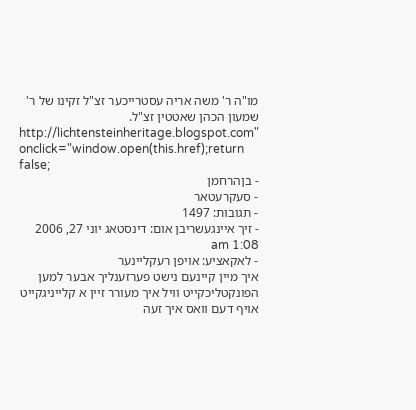מו"ה ר' משה אריה עסטרייכער זצ"ל זקינו של ר' שמעון הכהן שאטטין זצ"ל.
http://lichtensteinheritage.blogspot.com" onclick="window.open(this.href);return false;
- בןהרחמן
- סעקרעטאר
- תגובות: 1497
- זיך איינגעשריבן אום: דינסטאג יוני 27, 2006 1:08 am
- לאקאציע: אויפן רעקליינער
איך מיין קיינעם נישט פערזענליך אבער למען הפונקטליכקייט וויל איך מעורר זיין א קלייניגקייט אויף דעם וואס איך זעה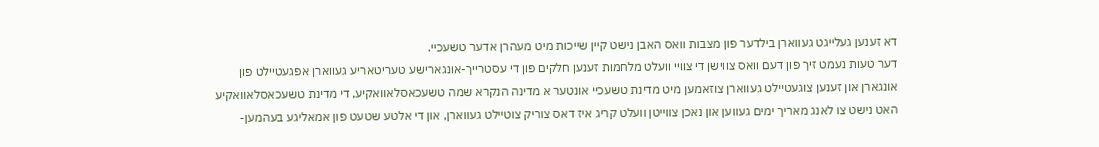דא זענען געלייגט געווארן בילדער פון מצבות וואס האבן נישט קיין שייכות מיט מעהרן אדער טשעכיי.
דער טעות נעמט זיך פון דעם וואס צווישן די צוויי וועלט מלחמות זענען חלקים פון די עסטרייך-אונגארישע טעריטאריע געווארן אפגעטיילט פון אונגארן און זענען צוגעטיילט געווארן צוזאמען מיט מדינת טשעכיי אונטער א מדינה הנקרא שמה טשעכאסלאוואקיע, די מדינת טשעכאסלאוואקיע האט נישט צו לאנג מאריך ימים געווען און נאכן צווייטן וועלט קריג איז דאס צוריק צוטיילט געווארן, און די אלטע שטעט פון אמאליגע בעהמען-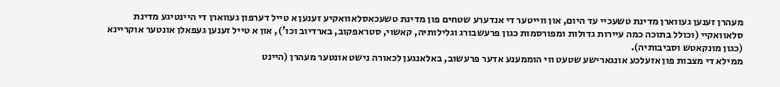מעהרן זענען געווארן מדינת טשעכיי עד היום, און ווייטער די אנדערע שטחים פון מדינת טשעכאסלאוואקיע זענען א טייל דערפון געווארן די היינטיגע מדינת סלאוואקיי (וכולל בתוכה כמה עיירות גדולות ומפורסמות כגון פרעשבורג וגלילותיה, קאשוי, סטראפקוב, בארדיוב וכו'), און א טייל זענען געפאלן אונטער אוקריינא (כגון מונקאטש וסביבותיה).
ממילא די מצבות פון אזעלכע אונגארישע שטעט ווי הוממענע אדער פרעשוב, באלאנגען לכאורה נישט אונטער מעהרן (היינט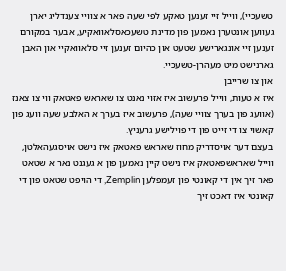טשעכיי), ווייל זיי זענען טאקע לפי שעה פאר א צוויי צענדליג יארן געווען אונטערן נאמען פון מדינת טשעכאסלאוואקיע, אבער במקורם זענען זיי אונגארישע שטעט און כהיום זענען זיי סלאוואקיי און האבן גארנישט מיט מעהרן-טשעכיי.
און צו שרייבן
איז א טעות, ווייל פרעשוב איז אזוי נאנט צו שאראש פאטאק ווי צו צאנז (אוועג פון בערך צוויי שעה), פרעשוב איז בערך א האלבע שעה וועג פון קאשוי צו די זייט פון די פוילישע גרעניץ.
בעצם דער אויסדריק מחוז שאראש פאטאק איז נישט אויסגעהאלטן, ווייל שאראשפאטאק איז נישט קיין נאמען פון א געגנט נאר א שטאט פאר זיך אין די קאונטי פון זעמפלען Zemplin, די הויפט שטאט פון די קאונטי איז דאכט זיך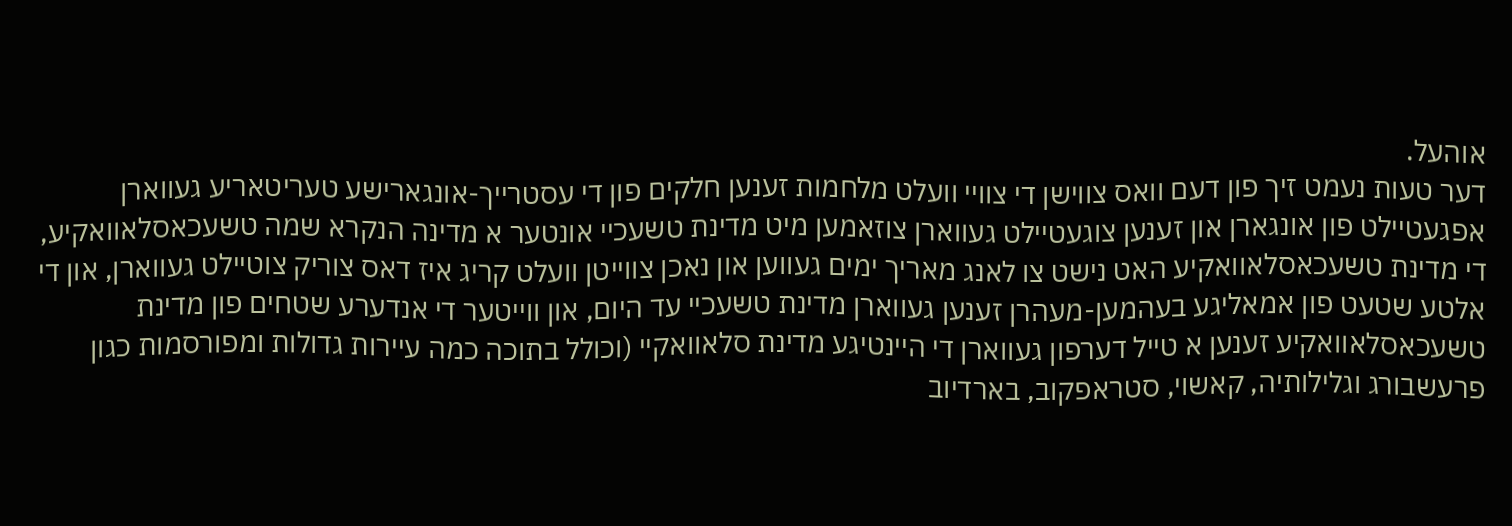אוהעל.
דער טעות נעמט זיך פון דעם וואס צווישן די צוויי וועלט מלחמות זענען חלקים פון די עסטרייך-אונגארישע טעריטאריע געווארן אפגעטיילט פון אונגארן און זענען צוגעטיילט געווארן צוזאמען מיט מדינת טשעכיי אונטער א מדינה הנקרא שמה טשעכאסלאוואקיע, די מדינת טשעכאסלאוואקיע האט נישט צו לאנג מאריך ימים געווען און נאכן צווייטן וועלט קריג איז דאס צוריק צוטיילט געווארן, און די אלטע שטעט פון אמאליגע בעהמען-מעהרן זענען געווארן מדינת טשעכיי עד היום, און ווייטער די אנדערע שטחים פון מדינת טשעכאסלאוואקיע זענען א טייל דערפון געווארן די היינטיגע מדינת סלאוואקיי (וכולל בתוכה כמה עיירות גדולות ומפורסמות כגון פרעשבורג וגלילותיה, קאשוי, סטראפקוב, בארדיוב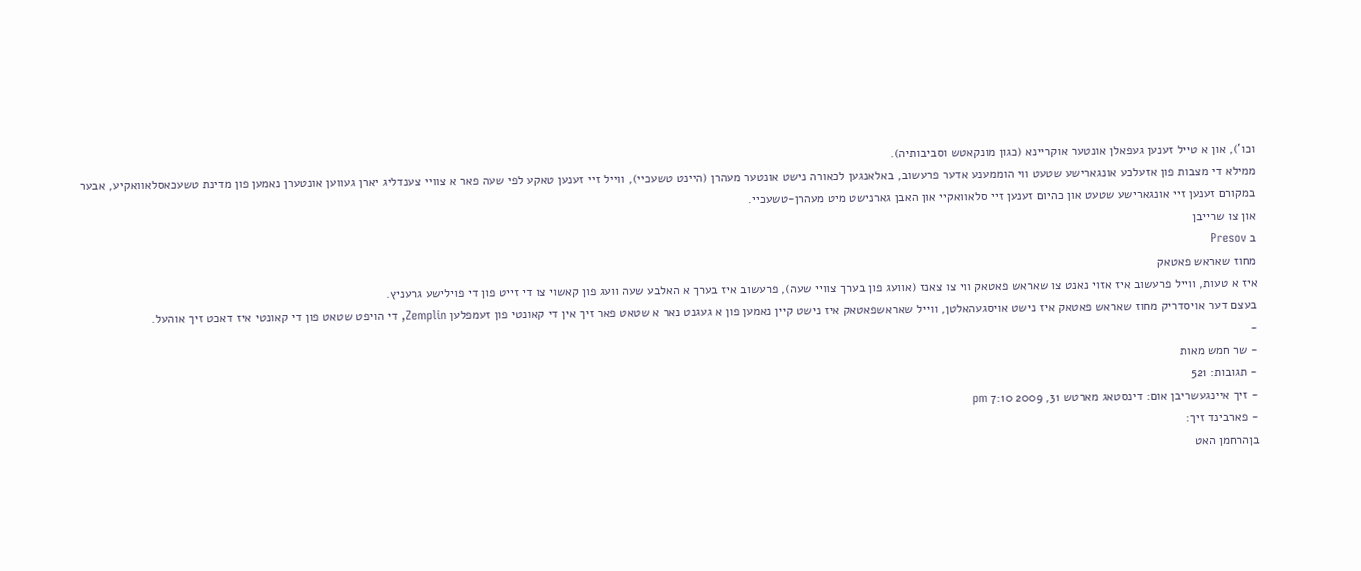וכו'), און א טייל זענען געפאלן אונטער אוקריינא (כגון מונקאטש וסביבותיה).
ממילא די מצבות פון אזעלכע אונגארישע שטעט ווי הוממענע אדער פרעשוב, באלאנגען לכאורה נישט אונטער מעהרן (היינט טשעכיי), ווייל זיי זענען טאקע לפי שעה פאר א צוויי צענדליג יארן געווען אונטערן נאמען פון מדינת טשעכאסלאוואקיע, אבער במקורם זענען זיי אונגארישע שטעט און כהיום זענען זיי סלאוואקיי און האבן גארנישט מיט מעהרן-טשעכיי.
און צו שרייבן
ב Presov
מחוז שאראש פאטאק
איז א טעות, ווייל פרעשוב איז אזוי נאנט צו שאראש פאטאק ווי צו צאנז (אוועג פון בערך צוויי שעה), פרעשוב איז בערך א האלבע שעה וועג פון קאשוי צו די זייט פון די פוילישע גרעניץ.
בעצם דער אויסדריק מחוז שאראש פאטאק איז נישט אויסגעהאלטן, ווייל שאראשפאטאק איז נישט קיין נאמען פון א געגנט נאר א שטאט פאר זיך אין די קאונטי פון זעמפלען Zemplin, די הויפט שטאט פון די קאונטי איז דאכט זיך אוהעל.
-
- שר חמש מאות
- תגובות: 521
- זיך איינגעשריבן אום: דינסטאג מארטש 31, 2009 7:10 pm
- פארבינד זיך:
בןהרחמן האט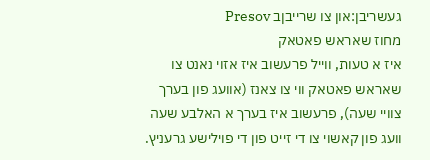געשריבן:און צו שרייבןב Presov
מחוז שאראש פאטאק
איז א טעות, ווייל פרעשוב איז אזוי נאנט צו שאראש פאטאק ווי צו צאנז (אוועג פון בערך צוויי שעה), פרעשוב איז בערך א האלבע שעה וועג פון קאשוי צו די זייט פון די פוילישע גרעניץ.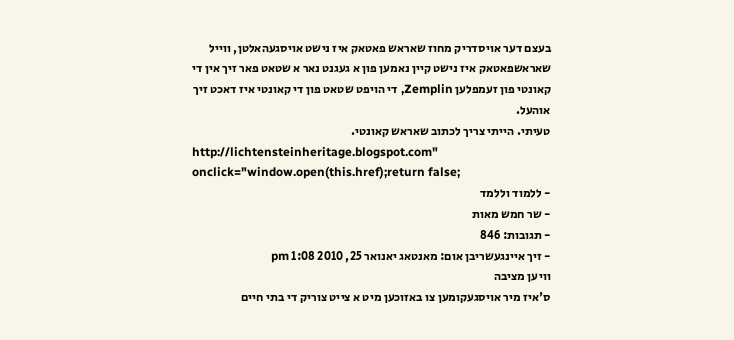בעצם דער אויסדריק מחוז שאראש פאטאק איז נישט אויסגעהאלטן, ווייל שאראשפאטאק איז נישט קיין נאמען פון א געגנט נאר א שטאט פאר זיך אין די קאונטי פון זעמפלען Zemplin, די הויפט שטאט פון די קאונטי איז דאכט זיך אוהעל.
טעיתי. הייתי צריך לכתוב שאראש קאונטי.
http://lichtensteinheritage.blogspot.com" onclick="window.open(this.href);return false;
- ללמוד וללמד
- שר חמש מאות
- תגובות: 846
- זיך איינגעשריבן אום: מאנטאג יאנואר 25, 2010 1:08 pm
וויען מציבה
ס'איז מיר אויסגעקומען צו באזוכען מיט א צייט צוריק די בתי חיים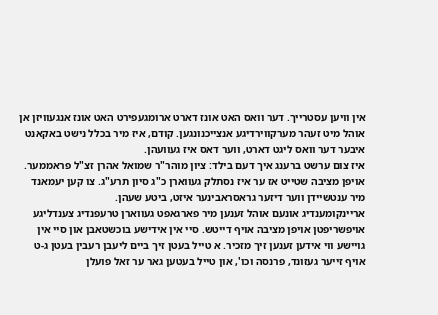אין וויען עסטרייך. דער וואס האט אונז דארט ארומגעפירט האט אונז אנגעוויזן אן אוהל מיט זעהר מערקווירדיגע אנצייכנונגען. קודם, איז מיר בכלל נישט באקאנט איבער דער וואס ליגט דארט, ווער דאס איז געוועהן.
איז צום ערשט ברענג איך דעם בילד: ציון מוהר"ר שמואל אהרן זצ"ל פראממער. אויפן מציבה שטייט אז ער איז נסתלק געווארן כ"ג סיון תרע"ג. צו קען יעמאנד מיר ענטשיידן ווער דיזער גראסראבינער איזט, ביטע שעהן.
אריינקומענדיג אונעם אוהל זענען מיר פארגאפט געווארן טרעפנדיג צענדליגע אויפשריפטן אויפן מציבה אויף דייטש. סיי אין אידישע בוכשטאבן און סיי אין גויישע ווי אידען זענען זיך מזכיר. א טייל בעטן זיך ביים ליעבן רעבין בעטן ג-ט אויף זייער געזונד, פרנסה וכו', און טייל בעטען גאר ער זאל פועלן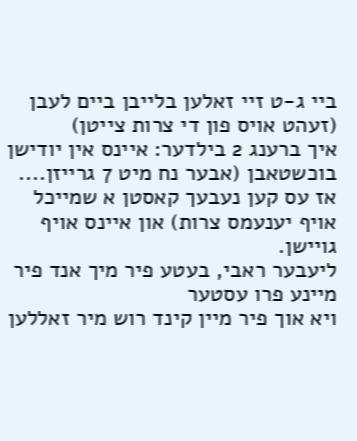ביי ג-ט זיי זאלען בלייבן ביים לעבן (זעהט אויס פון די צרות צייטן)
איך ברענג 2 בילדער: איינס אין יודישן בוכשטאבן (אבער נח מיט 7 גרייזן.... אז עס קען נעבעך קאסטן א שמייכל אויף יענעמס צרות) און איינס אויף גויישן.
ליעבער ראבי, בעטע פיר מיך אנד פיר מיינע פרו עסטער
ויא אוך פיר מיין קינד רוש מיר זאללען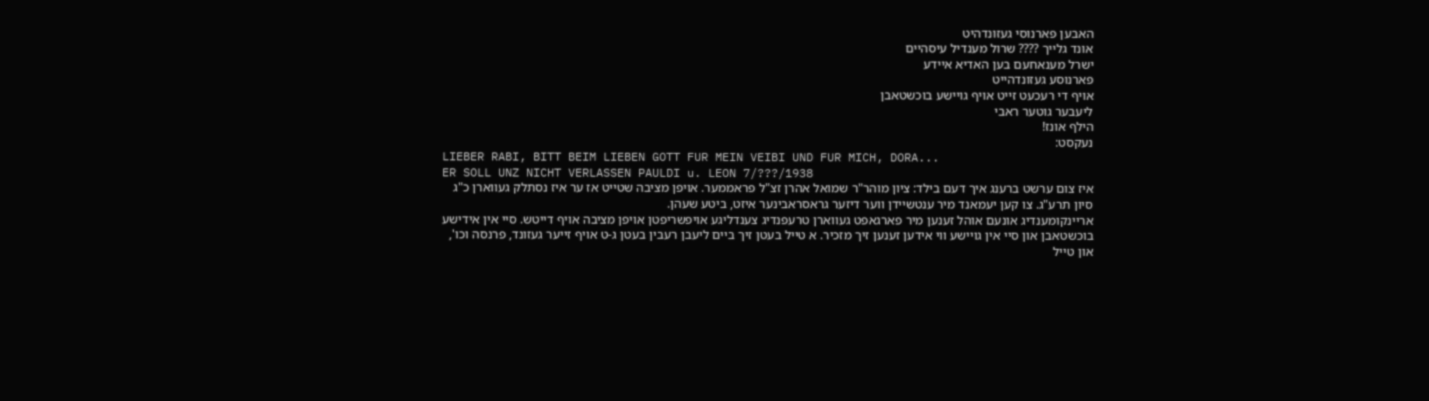האבען פארנוסי געזונדהיט
אונד גלייך ???? שרול מענדיל עיסהיים
ישרל מענאחעם בען האדיא איידע
פארנוסע געזונדהייט
אויף די רעכעט זייט אויף גויישע בוכשטאבן
ליעבער גוטער ראבי
הילף אונז!
נעקסט:
LIEBER RABI, BITT BEIM LIEBEN GOTT FUR MEIN VEIBI UND FUR MICH, DORA...
ER SOLL UNZ NICHT VERLASSEN PAULDI u. LEON 7/???/1938
איז צום ערשט ברענג איך דעם בילד: ציון מוהר"ר שמואל אהרן זצ"ל פראממער. אויפן מציבה שטייט אז ער איז נסתלק געווארן כ"ג סיון תרע"ג. צו קען יעמאנד מיר ענטשיידן ווער דיזער גראסראבינער איזט, ביטע שעהן.
אריינקומענדיג אונעם אוהל זענען מיר פארגאפט געווארן טרעפנדיג צענדליגע אויפשריפטן אויפן מציבה אויף דייטש. סיי אין אידישע בוכשטאבן און סיי אין גויישע ווי אידען זענען זיך מזכיר. א טייל בעטן זיך ביים ליעבן רעבין בעטן ג-ט אויף זייער געזונד, פרנסה וכו', און טייל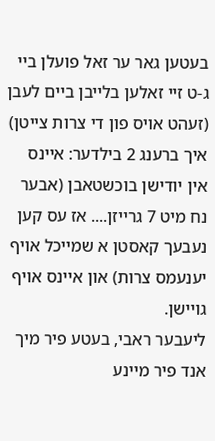בעטען גאר ער זאל פועלן ביי ג-ט זיי זאלען בלייבן ביים לעבן (זעהט אויס פון די צרות צייטן)
איך ברענג 2 בילדער: איינס אין יודישן בוכשטאבן (אבער נח מיט 7 גרייזן.... אז עס קען נעבעך קאסטן א שמייכל אויף יענעמס צרות) און איינס אויף גויישן.
ליעבער ראבי, בעטע פיר מיך אנד פיר מיינע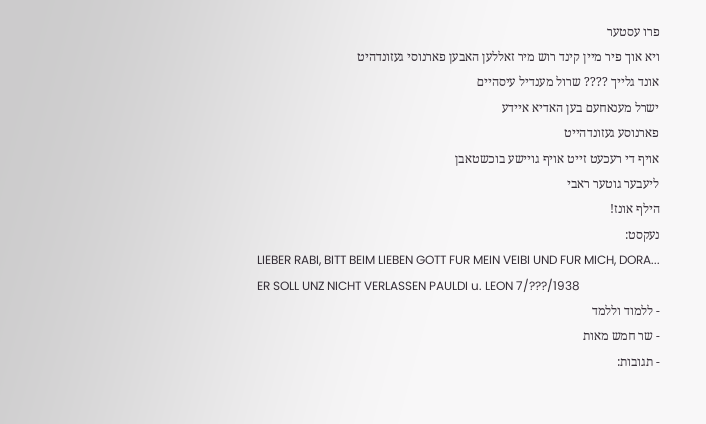פרו עסטער
ויא אוך פיר מיין קינד רוש מיר זאללען האבען פארנוסי געזונדהיט
אונד גלייך ???? שרול מענדיל עיסהיים
ישרל מענאחעם בען האדיא איידע
פארנוסע געזונדהייט
אויף די רעכעט זייט אויף גויישע בוכשטאבן
ליעבער גוטער ראבי
הילף אונז!
נעקסט:
LIEBER RABI, BITT BEIM LIEBEN GOTT FUR MEIN VEIBI UND FUR MICH, DORA...
ER SOLL UNZ NICHT VERLASSEN PAULDI u. LEON 7/???/1938
- ללמוד וללמד
- שר חמש מאות
- תגובות: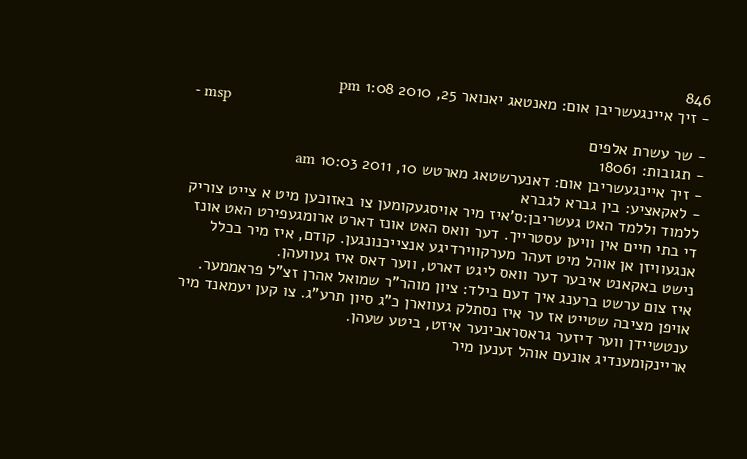846
- זיך איינגעשריבן אום: מאנטאג יאנואר 25, 2010 1:08 pm
- msp
- שר עשרת אלפים
- תגובות: 18061
- זיך איינגעשריבן אום: דאנערשטאג מארטש 10, 2011 10:03 am
- לאקאציע: בין גברא לגברא
ללמוד וללמד האט געשריבן:ס'איז מיר אויסגעקומען צו באזוכען מיט א צייט צוריק די בתי חיים אין וויען עסטרייך. דער וואס האט אונז דארט ארומגעפירט האט אונז אנגעוויזן אן אוהל מיט זעהר מערקווירדיגע אנצייכנונגען. קודם, איז מיר בכלל נישט באקאנט איבער דער וואס ליגט דארט, ווער דאס איז געוועהן.
איז צום ערשט ברענג איך דעם בילד: ציון מוהר"ר שמואל אהרן זצ"ל פראממער. אויפן מציבה שטייט אז ער איז נסתלק געווארן כ"ג סיון תרע"ג. צו קען יעמאנד מיר ענטשיידן ווער דיזער גראסראבינער איזט, ביטע שעהן.
אריינקומענדיג אונעם אוהל זענען מיר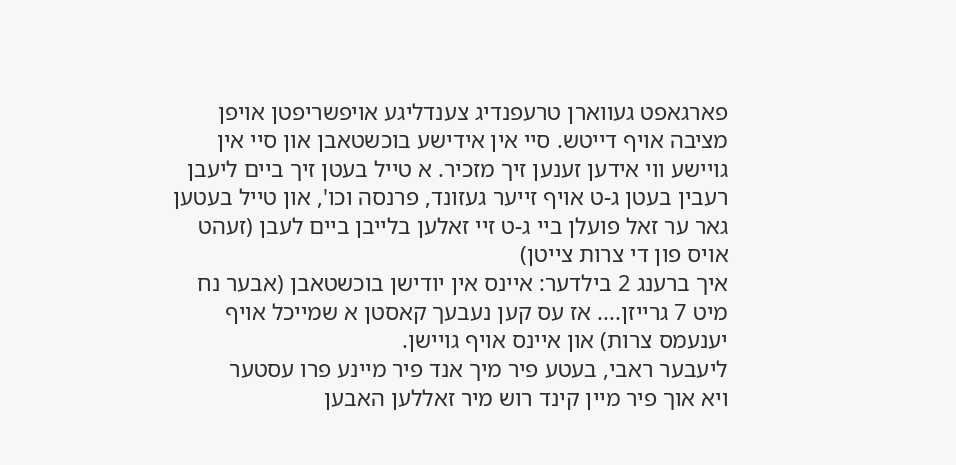פארגאפט געווארן טרעפנדיג צענדליגע אויפשריפטן אויפן מציבה אויף דייטש. סיי אין אידישע בוכשטאבן און סיי אין גויישע ווי אידען זענען זיך מזכיר. א טייל בעטן זיך ביים ליעבן רעבין בעטן ג-ט אויף זייער געזונד, פרנסה וכו', און טייל בעטען גאר ער זאל פועלן ביי ג-ט זיי זאלען בלייבן ביים לעבן (זעהט אויס פון די צרות צייטן)
איך ברענג 2 בילדער: איינס אין יודישן בוכשטאבן (אבער נח מיט 7 גרייזן.... אז עס קען נעבעך קאסטן א שמייכל אויף יענעמס צרות) און איינס אויף גויישן.
ליעבער ראבי, בעטע פיר מיך אנד פיר מיינע פרו עסטער
ויא אוך פיר מיין קינד רוש מיר זאללען האבען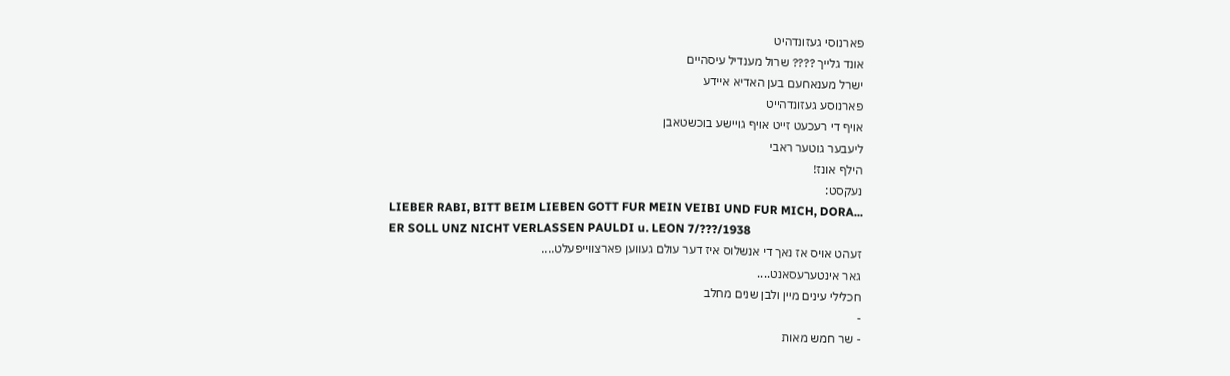פארנוסי געזונדהיט
אונד גלייך ???? שרול מענדיל עיסהיים
ישרל מענאחעם בען האדיא איידע
פארנוסע געזונדהייט
אויף די רעכעט זייט אויף גויישע בוכשטאבן
ליעבער גוטער ראבי
הילף אונז!
נעקסט:
LIEBER RABI, BITT BEIM LIEBEN GOTT FUR MEIN VEIBI UND FUR MICH, DORA...
ER SOLL UNZ NICHT VERLASSEN PAULDI u. LEON 7/???/1938
זעהט אויס אז נאך די אנשלוס איז דער עולם געווען פארצווייפעלט....
גאר אינטערעסאנט....
חכלילי עינים מיין ולבן שנים מחלב
-
- שר חמש מאות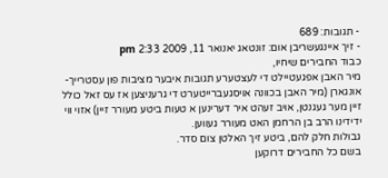- תגובות: 689
- זיך איינגעשריבן אום: זונטאג יאנואר 11, 2009 2:33 pm
כבוד החבירים שיחיו,
מיר האבן אפגעטיילט די לעצטערע תגובות איבער מציבות פון עסטרייך-אונגארן (מיר האבן בכוונה אויסגעברייטערט די גרעניצען אז עס זאל כולל זיין מער געגנטן, אויב זעהט איר דערינען א טעות ביטע מעורר זיין) אזוי ווי ידידינו הרב בן הרחמן האט מעורר געווען.
גבולות חלק להם, ביטע זיך האלטן צום סדר.
בשם כל החבירים דרוקען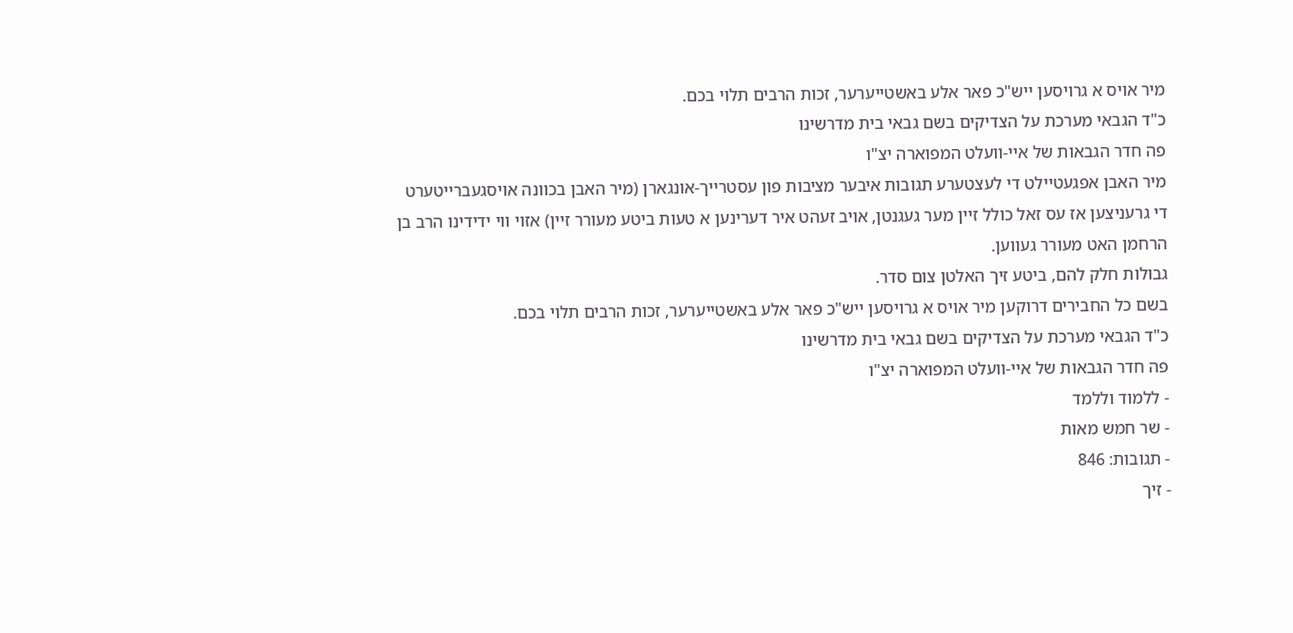מיר אויס א גרויסען ייש"כ פאר אלע באשטייערער, זכות הרבים תלוי בכם.
כ"ד הגבאי מערכת על הצדיקים בשם גבאי בית מדרשינו
פה חדר הגבאות של איי-וועלט המפוארה יצ"ו
מיר האבן אפגעטיילט די לעצטערע תגובות איבער מציבות פון עסטרייך-אונגארן (מיר האבן בכוונה אויסגעברייטערט די גרעניצען אז עס זאל כולל זיין מער געגנטן, אויב זעהט איר דערינען א טעות ביטע מעורר זיין) אזוי ווי ידידינו הרב בן הרחמן האט מעורר געווען.
גבולות חלק להם, ביטע זיך האלטן צום סדר.
בשם כל החבירים דרוקען מיר אויס א גרויסען ייש"כ פאר אלע באשטייערער, זכות הרבים תלוי בכם.
כ"ד הגבאי מערכת על הצדיקים בשם גבאי בית מדרשינו
פה חדר הגבאות של איי-וועלט המפוארה יצ"ו
- ללמוד וללמד
- שר חמש מאות
- תגובות: 846
- זיך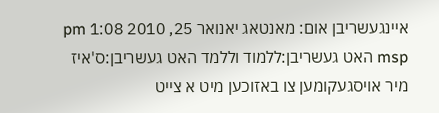איינגעשריבן אום: מאנטאג יאנואר 25, 2010 1:08 pm
msp האט געשריבן:ללמוד וללמד האט געשריבן:ס'איז מיר אויסגעקומען צו באזוכען מיט א צייט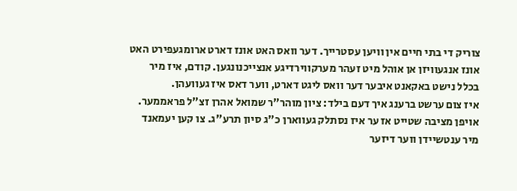צוריק די בתי חיים אין וויען עסטרייך. דער וואס האט אונז דארט ארומגעפירט האט אונז אנגעוויזן אן אוהל מיט זעהר מערקווירדיגע אנצייכנונגען. קודם, איז מיר בכלל נישט באקאנט איבער דער וואס ליגט דארט, ווער דאס איז געוועהן.
איז צום ערשט ברענג איך דעם בילד: ציון מוהר"ר שמואל אהרן זצ"ל פראממער. אויפן מציבה שטייט אז ער איז נסתלק געווארן כ"ג סיון תרע"ג. צו קען יעמאנד מיר ענטשיידן ווער דיזער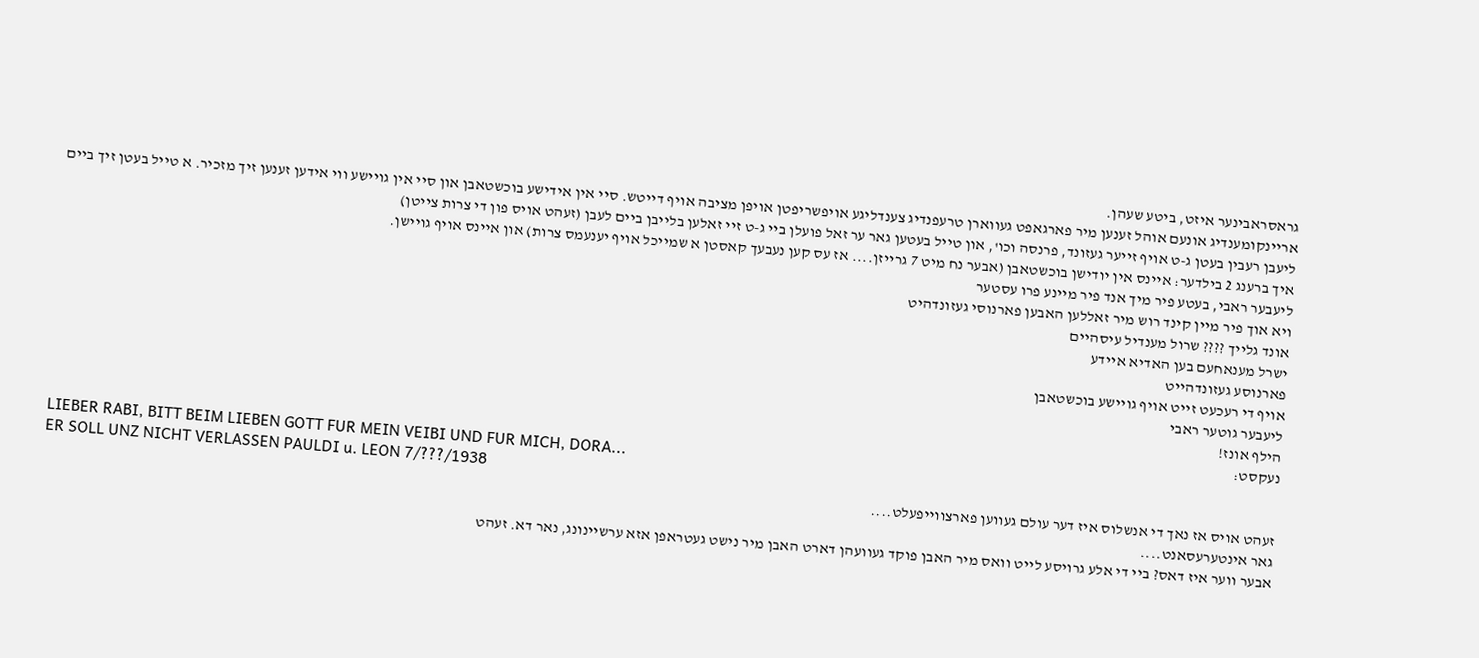גראסראבינער איזט, ביטע שעהן.
אריינקומענדיג אונעם אוהל זענען מיר פארגאפט געווארן טרעפנדיג צענדליגע אויפשריפטן אויפן מציבה אויף דייטש. סיי אין אידישע בוכשטאבן און סיי אין גויישע ווי אידען זענען זיך מזכיר. א טייל בעטן זיך ביים ליעבן רעבין בעטן ג-ט אויף זייער געזונד, פרנסה וכו', און טייל בעטען גאר ער זאל פועלן ביי ג-ט זיי זאלען בלייבן ביים לעבן (זעהט אויס פון די צרות צייטן)
איך ברענג 2 בילדער: איינס אין יודישן בוכשטאבן (אבער נח מיט 7 גרייזן.... אז עס קען נעבעך קאסטן א שמייכל אויף יענעמס צרות) און איינס אויף גויישן.
ליעבער ראבי, בעטע פיר מיך אנד פיר מיינע פרו עסטער
ויא אוך פיר מיין קינד רוש מיר זאללען האבען פארנוסי געזונדהיט
אונד גלייך ???? שרול מענדיל עיסהיים
ישרל מענאחעם בען האדיא איידע
פארנוסע געזונדהייט
אויף די רעכעט זייט אויף גויישע בוכשטאבן
ליעבער גוטער ראבי
הילף אונז!
נעקסט:
LIEBER RABI, BITT BEIM LIEBEN GOTT FUR MEIN VEIBI UND FUR MICH, DORA...
ER SOLL UNZ NICHT VERLASSEN PAULDI u. LEON 7/???/1938
זעהט אויס אז נאך די אנשלוס איז דער עולם געווען פארצווייפעלט....
גאר אינטערעסאנט....
אבער ווער איז דאס? ביי די אלע גרויסע לייט וואס מיר האבן פוקד געוועהן דארט האבן מיר נישט געטראפן אזא ערשיינונג, נאר דא. זעהט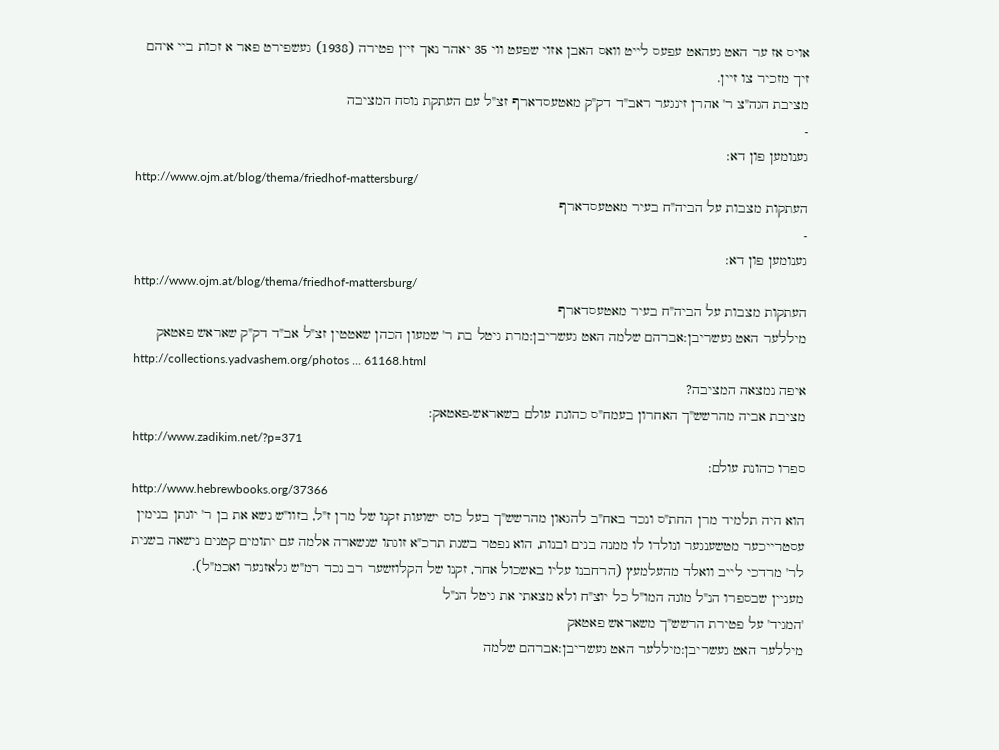אויס אז ער האט געהאט עפעס לייט וואס האבן אזוי שפעט ווי 35 יאהר נאך זיין פטירה (1938) געשפירט פאר א זכות ביי איהם זיך מזכיר צו זיין.
מציבת הגה"צ ר' אהרן זינגער ראב"ד דק"ק מאטעסדארף זצ"ל עם העתקת נוסח המציבה
-
גענומען פון דא:
http://www.ojm.at/blog/thema/friedhof-mattersburg/
העתקות מצבות על הביה"ח בעיר מאטעסדארף
-
גענומען פון דא:
http://www.ojm.at/blog/thema/friedhof-mattersburg/
העתקות מצבות על הביה"ח בעיר מאטעסדארף
מיללער האט געשריבן:אברהם שלמה האט געשריבן:מרת גיטל בת ר' שמעון הכהן שאטטין זצ"ל אב"ד דק"ק שאראש פאטאק
http://collections.yadvashem.org/photos ... 61168.html
איפה נמצאה המציבה?
מציבת אביה מהרשש"ך האחרון בעמח"ס כהונת עולם בשאראש-פאטאק:
http://www.zadikim.net/?p=371
ספרו כהונת עולם:
http://www.hebrewbooks.org/37366
הוא היה תלמיד מרן החת"ס ונכד באח"ב להגאון מהרשש"ך בעל כוס ישועות זקנו של מרן ז"ל, בזוו"ש נשא את בן ר' יונתן בנימין עסטרייכער מטשענגער ונולדו לו ממנה בנים ובנות, הוא נפטר בשנת תרכ"א זוגתו שנשארה אלמה עם יתומים קטנים נישאה בשנית לר' מרדכי לייב וואלד מהעלמעץ (הרחבנו עליו באשכול אחר, זקנו של הקלוזשער רב נכד רמ"ש גלאזנער ואכמ"ל).
מעניין שבספרו הנ"ל מונה המו"ל כל יוצ"ח ולא מצאתי את גיטל הנ"ל
'המגיד' על פטירת הרשש"ך משאראש פאטאק
מיללער האט געשריבן:מיללער האט געשריבן:אברהם שלמה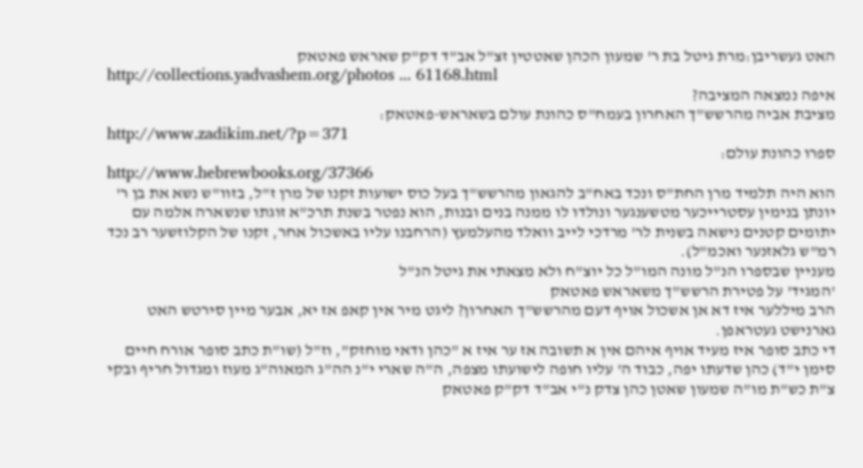האט געשריבן:מרת גיטל בת ר' שמעון הכהן שאטטין זצ"ל אב"ד דק"ק שאראש פאטאק
http://collections.yadvashem.org/photos ... 61168.html
איפה נמצאה המציבה?
מציבת אביה מהרשש"ך האחרון בעמח"ס כהונת עולם בשאראש-פאטאק:
http://www.zadikim.net/?p=371
ספרו כהונת עולם:
http://www.hebrewbooks.org/37366
הוא היה תלמיד מרן החת"ס ונכד באח"ב להגאון מהרשש"ך בעל כוס ישועות זקנו של מרן ז"ל, בזוו"ש נשא את בן ר' יונתן בנימין עסטרייכער מטשענגער ונולדו לו ממנה בנים ובנות, הוא נפטר בשנת תרכ"א זוגתו שנשארה אלמה עם יתומים קטנים נישאה בשנית לר' מרדכי לייב וואלד מהעלמעץ (הרחבנו עליו באשכול אחר, זקנו של הקלוזשער רב נכד רמ"ש גלאזנער ואכמ"ל).
מעניין שבספרו הנ"ל מונה המו"ל כל יוצ"ח ולא מצאתי את גיטל הנ"ל
'המגיד' על פטירת הרשש"ך משאראש פאטאק
הרב מיללער איז דא אן אשכול אויף דעם מהרשש"ך האחרון? ליגט מיר אין קאפ אז יא, אבער מיין סירטש האט גארנישט געטראפן.
די כתב סופר איז מעיד אויף איהם אין א תשובה אז ער איז א "כהן ודאי מוחזק", וז"ל (שו"ת כתב סופר אורח חיים סימן י"ד) כהן שדעתו יפה, כבוד ה' עליו חופה לישועתו מצפה, ה"ה שארי י"נ הה"ג המאוה"ג מעוז ומגדול חריף ובקי צ"ת כש"ת מו"ה שמעון שאטן כהן צדק נ"י אב"ד דק"ק פאטאק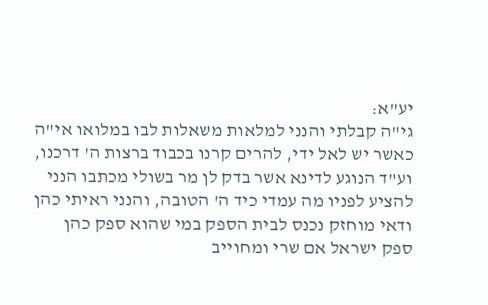יע"א:
גי"ה קבלתי והנני למלאות משאלות לבו במלואו אי"ה כאשר יש לאל ידי, להרים קרנו בכבוד ברצות ה' דרכנו, וע"ד הנוגע לדינא אשר בדק לן מר בשולי מכתבו הנני להציע לפניו מה עמדי כיד ה' הטובה, והנני ראיתי כהן ודאי מוחזק נכנס לבית הספק במי שהוא ספק כהן ספק ישראל אם שרי ומחוייב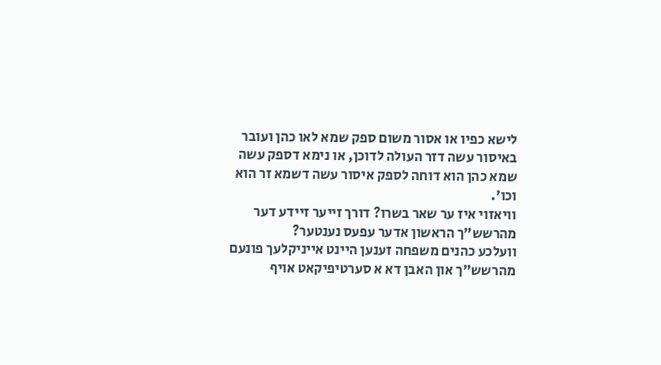לישא כפיו או אסור משום ספק שמא לאו כהן ועובר באיסור עשה דזר העולה לדוכן, או נימא דספק עשה שמא כהן הוא דוחה לספק איסור עשה דשמא זר הוא וכו'.
וויאזוי איז ער שאר בשרו? דורך זייער זיידע דער מהרשש"ך הראשון אדער עפעס נענטער?
וועלכע כהנים משפחה זענען היינט אייניקלעך פונעם מהרשש"ך און האבן דא א סערטיפיקאט אויף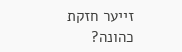זייער חזקת כהונה?